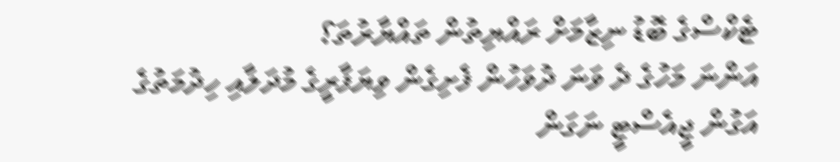ޓެކްސްގެ ބޮޑު ނިޒާމަށް ރައްޔިތުން ތައްޔާރުތަ؟
އަންނަ މަހުގެ ދެ ވަނަ ދުވަހުން ފެށިގެން ވިޔަފާރީގެ މުދަލާއި ހިދުމަތުގެ އަގުން ޖީއެސްޓީ ނަގަން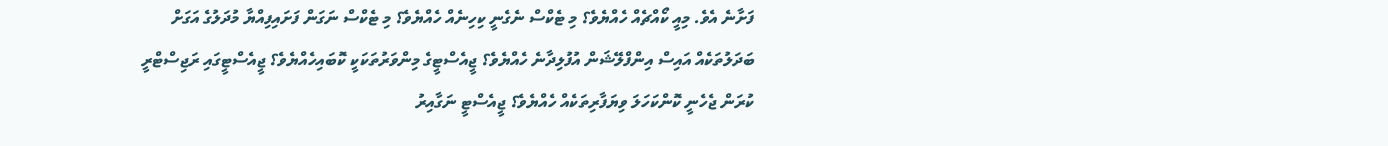ފަށާނެ އެވެ. މިއީ ކޯއްޗެއް ހެއްޔެވެ؟ މި ޓެކްސް ނެގެނީ ކިހިނެއް ހެއްޔެވެ؟ މި ޓެކްސް ނަގަން ފަށައިފިއްޔާ މުދަލުގެ އަގަށް ބަދަލުތަކެއް އައިސް އިންފްލޭޝަން އުފުލިދާނެ ހެއްޔެވެ؟ ޖީއެސްޓީގެ މިންވަރުތަކަކީ ކޮބައިހެއްޔެވެ؟ ޖީއެސްޓީގައި ރަޖިސްޓްރީ ކުރަން ޖެހެނީ ކޮންކަހަލަ ވިޔަފާރިތަކެއް ހެއްޔެވެ؟ ޖީއެސްޓީ ނަގާއިރު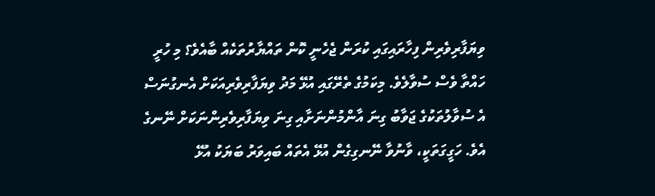ވިޔަފާރިވެރިން ފިހާރައިގައި ކުރަން ޖެހެނީ ކޮން ތައްޔާރުތަކެއް ބާއެވެ؟ މި ހުރީ ހައްތާ ވެސް ސުވާލެވެ. މިކަމުގެ ތެރޭގައި އުޅޭ މަދު ވިޔަފާރިވެރިއަކަށް އެނގުނަސް އެ ސުވާލުތަކުގެ ޖަވާބު ގިނަ އާންމުންނަށާއި ގިނަ ވިޔަފާރިވެރިންނަކަށް ނޭނގެ އެވެ. ހަގީގަތަކީ، ވާނުވާ ނޭނގިގެން އުޅޭ އެތައް ބައިވަރު ބަޔަކު އުޅޭ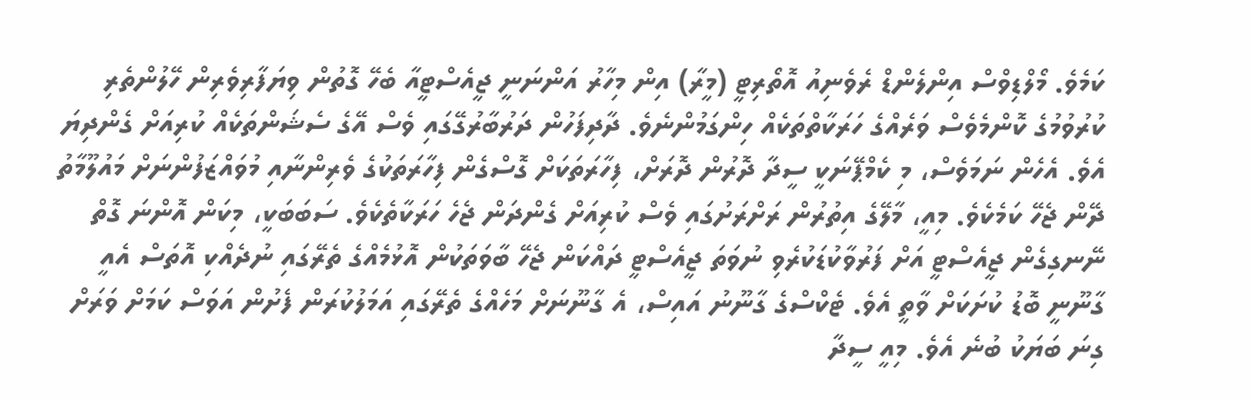ކަމެވެ. މޯލްޑިވްސް އިންލެންޑް ރެވެނިއު އޮތޯރިޓީ (މީރާ) އިން މިހާރު އަންނަނީ ޖީއެސްޓީއާ ބެހޭ ގޮތުން ވިޔަފާރިވެރިން ހޭލުންތެރި ކުރުވުމުގެ ކޮންމެވެސް ވަރެއްގެ ހަރަކާތްތަކެއް ހިންގަމުންނެވެ. ދާދިފަހުން ދަރުބާރުގޭގައި ވެސް އޭގެ ސެޝަންތަކެއް ކުރިއަށް ގެންދިޔަ އެވެ. އެހެން ނަމަވެސް، މި ކެމްޕޭނަކީ ސީދާ ދޮރުން ދޮރަށް، ފިހާރަތަކަށް ގޮސްގެން ފިހާރަތަކުގެ ވެރިންނާއި މުވައްޒަފުންނަށް މައުލޫމާތު ދޭން ޖެހޭ ކަމެކެވެ. މިއީ، މާލޭގެ އިތުރުން ރަށްރަށުގައި ވެސް ކުރިއަށް ގެންދަން ޖެހެ ހަރަކާތެކެވެ. ސަބަބަކީ، މިކަން އޮންނަ ގޮތް ނޭނގިގެން ޖީއެސްޓީ އަށް ފަރުވާކުޑަކުރެވި ނުވަތަ ޖީއެސްޓީ ދައްކަން ޖެހޭ ބާވަތަކުން އޮޅުމެއްގެ ތެރޭގައި ނުދެއްކި އޮތަސް އެއީ ގާނޫނީ ބޮޑު ކުށަކަށް ވާތީ އެވެ. ޓެކްސްގެ ގާނޫނު އައިސް، އެ ގާނޫނަށް މަހެއްގެ ތެރޭގައި އަމަލުކުރަން ފެށުން އަވަސް ކަމަށް ވަރަށް ގިނަ ބަޔަކު ބުނެ އެވެ. މިއީ ސީދާ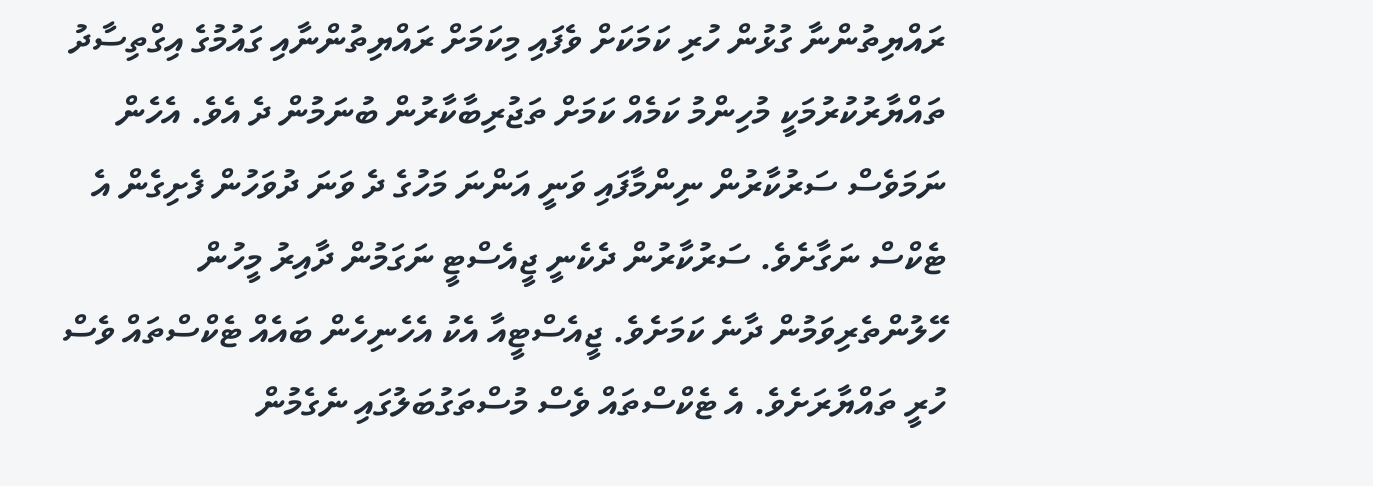ރައްޔިތުންނާ ގުޅުން ހުރި ކަމަކަށް ވެފައި މިކަމަށް ރައްޔިތުންނާއި ގައުމުގެ އިގްތިސާދު ތައްޔާރުކުރުމަކީ މުހިންމު ކަމެއް ކަމަށް ތަޖުރިބާކާރުން ބުނަމުން ދެ އެވެ. އެހެން ނަމަވެސް ސަރުކާރުން ނިންމާފައި ވަނީ އަންނަ މަހުގެ ދެ ވަނަ ދުވަހުން ފެށިގެން އެ ޓެކްސް ނަގާށެވެ. ސަރުކާރުން ދެކެނީ ޖީއެސްޓީ ނަގަމުން ދާއިރު މީހުން ހޭލުންތެރިވަމުން ދާނެ ކަމަށެވެ. ޖީއެސްޓީއާ އެކު އެހެނިހެން ބައެއް ޓެކްސްތައް ވެސް ހުރީ ތައްޔާރަށެވެ. އެ ޓެކްސްތައް ވެސް މުސްތަގުބަލުގައި ނެގެމުން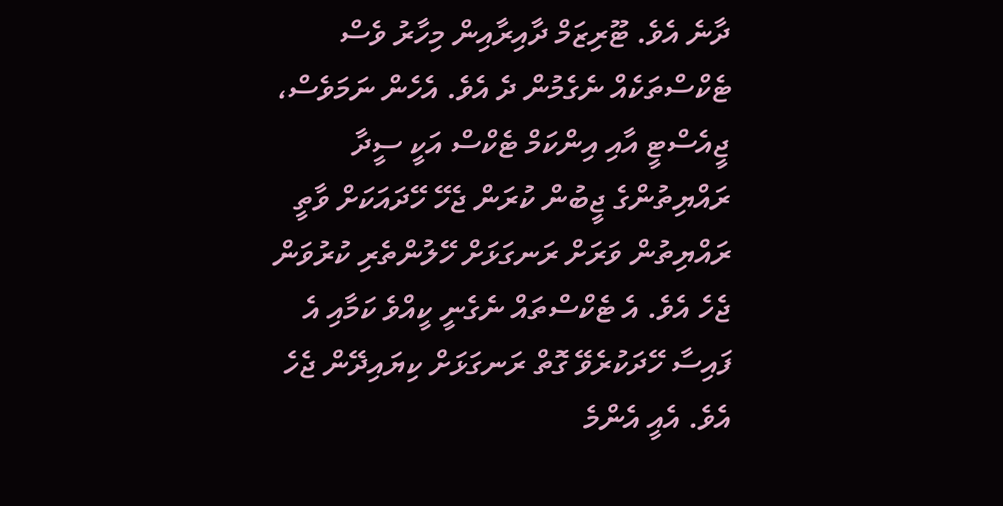ދާނެ އެވެ. ޓޫރިޒަމް ދާއިރާއިން މިހާރު ވެސް ޓެކްސްތަކެއް ނެގެމުން ދެ އެވެ. އެހެން ނަމަވެސް، ޖީއެސްޓީ އާއި އިންކަމް ޓެކްސް އަކީ ސީދާ ރައްޔިތުންގެ ޖީބުން ކުރަން ޖެހޭ ހޭދައަކަށް ވާތީ ރައްޔިތުން ވަރަށް ރަނގަޅަށް ހޭލުންތެރި ކުރުވަން ޖެހެ އެވެ. އެ ޓެކްސްތައް ނެގެނީ ކީއްވެ ކަމާއި އެ ފައިސާ ހޭދަކުރެވޭ ގޮތް ރަނގަޅަށް ކިޔައިދޭން ޖެހެ އެވެ. އެއީ އެންމެ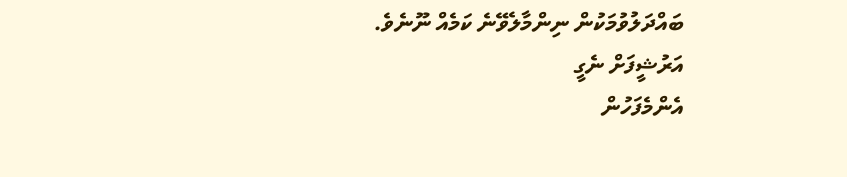ބައްދަލުވުމަކުން ނިންމާލެވޭނެ ކަމެއް ނޫނެވެ.
އަރުޝީފަށް ނެގީ
އެންމެފަހުން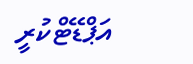އަޕްޑޭޓްކުރީ